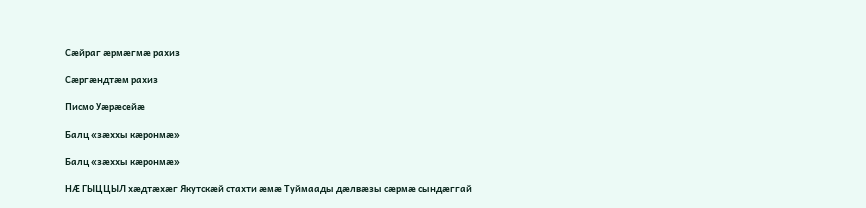Сӕйраг ӕрмӕгмӕ рахиз

Сӕргӕндтӕм рахиз

Писмо Уӕрӕсейӕ

Балц «зӕххы кӕронмӕ»

Балц «зӕххы кӕронмӕ»

НӔ ГЫЦЦЫЛ хӕдтӕхӕг Якутскӕй стахти ӕмӕ Туймаады дӕлвӕзы сӕрмӕ сындӕггай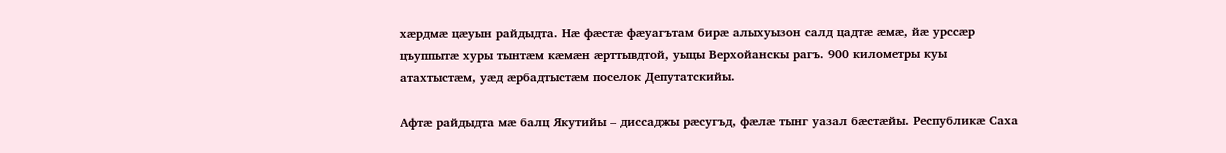хӕрдмӕ цӕуын райдыдта. Нӕ фӕстӕ фӕуагътам бирӕ алыхуызон салд цадтӕ ӕмӕ, йӕ урссӕр цъуппытӕ хуры тынтӕм кӕмӕн ӕрттывдтой, уыцы Верхойанскы рагъ. 900 километры куы атахтыстӕм, уӕд ӕрбадтыстӕм поселок Депутатскийы.

Афтӕ райдыдта мӕ балц Якутийы – диссаджы рӕсугъд, фӕлӕ тынг уазал бӕстӕйы. Республикӕ Саха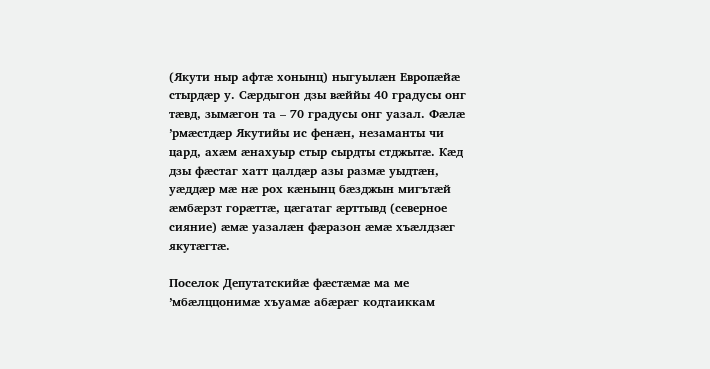(Якути ныр афтӕ хонынц) ныгуылӕн Европӕйӕ стырдӕр у. Сӕрдыгон дзы вӕййы 40 градусы онг тӕвд, зымӕгон та – 70 градусы онг уазал. Фӕлӕ ’рмӕстдӕр Якутийы ис фенӕн, незаманты чи цард, ахӕм ӕнахуыр стыр сырдты стджытӕ. Кӕд дзы фӕстаг хатт цалдӕр азы размӕ уыдтӕн, уӕддӕр мӕ нӕ рох кӕнынц бӕзджын мигътӕй ӕмбӕрзт горӕттӕ, цӕгатаг ӕрттывд (северное сияние) ӕмӕ уазалӕн фӕразон ӕмӕ хъӕлдзӕг якутӕгтӕ.

Поселок Депутатскийӕ фӕстӕмӕ ма ме ’мбӕлццонимӕ хъуамӕ абӕрӕг кодтаиккам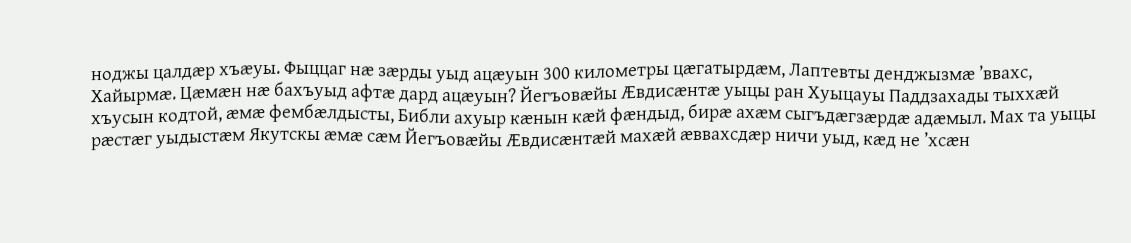ноджы цалдӕр хъӕуы. Фыццаг нӕ зӕрды уыд ацӕуын 300 километры цӕгатырдӕм, Лаптевты денджызмӕ ’ввахс, Хайырмӕ. Цӕмӕн нӕ бахъуыд афтӕ дард ацӕуын? Йегъовӕйы Ӕвдисӕнтӕ уыцы ран Хуыцауы Паддзахады тыххӕй хъусын кодтой, ӕмӕ фембӕлдысты, Библи ахуыр кӕнын кӕй фӕндыд, бирӕ ахӕм сыгъдӕгзӕрдӕ адӕмыл. Мах та уыцы рӕстӕг уыдыстӕм Якутскы ӕмӕ сӕм Йегъовӕйы Ӕвдисӕнтӕй махӕй ӕввахсдӕр ничи уыд, кӕд не ’хсӕн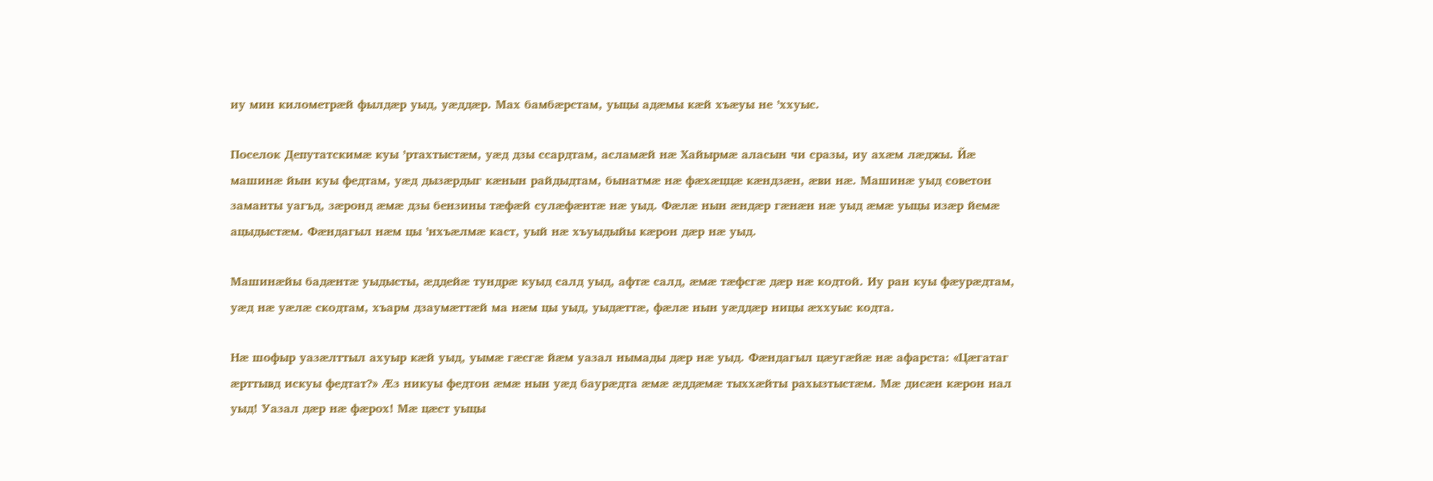иу мин километрӕй фылдӕр уыд, уӕддӕр. Мах бамбӕрстам, уыцы адӕмы кӕй хъӕуы не ’ххуыс.

Поселок Депутатскимӕ куы ’ртахтыстӕм, уӕд дзы ссардтам, асламӕй нӕ Хайырмӕ аласын чи сразы, иу ахӕм лӕджы. Йӕ машинӕ йын куы федтам, уӕд дызӕрдыг кӕнын райдыдтам, бынатмӕ нӕ фӕхӕццӕ кӕндзӕн, ӕви нӕ. Машинӕ уыд советон заманты уагъд, зӕронд ӕмӕ дзы бензины тӕфӕй сулӕфӕнтӕ нӕ уыд. Фӕлӕ нын ӕндӕр гӕнӕн нӕ уыд ӕмӕ уыцы изӕр йемӕ ацыдыстӕм. Фӕндагыл нӕм цы ’нхъӕлмӕ каст, уый нӕ хъуыдыйы кӕрон дӕр нӕ уыд.

Машинӕйы бадӕнтӕ уыдысты, ӕддейӕ тундрӕ куыд салд уыд, афтӕ салд, ӕмӕ тӕфсгӕ дӕр нӕ кодтой. Иу ран куы фӕурӕдтам, уӕд нӕ уӕлӕ скодтам, хъарм дзаумӕттӕй ма нӕм цы уыд, уыдӕттӕ, фӕлӕ нын уӕддӕр ницы ӕххуыс кодта.

Нӕ шофыр уазӕлттыл ахуыр кӕй уыд, уымӕ гӕсгӕ йӕм уазал нымады дӕр нӕ уыд. Фӕндагыл цӕугӕйӕ нӕ афарста: «Цӕгатаг ӕрттывд искуы федтат?» Ӕз никуы федтон ӕмӕ нын уӕд баурӕдта ӕмӕ ӕддӕмӕ тыххӕйты рахызтыстӕм. Мӕ дисӕн кӕрон нал уыд! Уазал дӕр нӕ фӕрох! Мӕ цӕст уыцы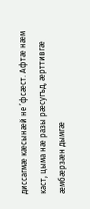диссагмӕ кӕсынӕй не ’фсӕст. Афтӕ нӕм каст, цыма нӕ разы рӕсугъд, ӕрттивгӕ ӕмбӕрзӕн дымгӕ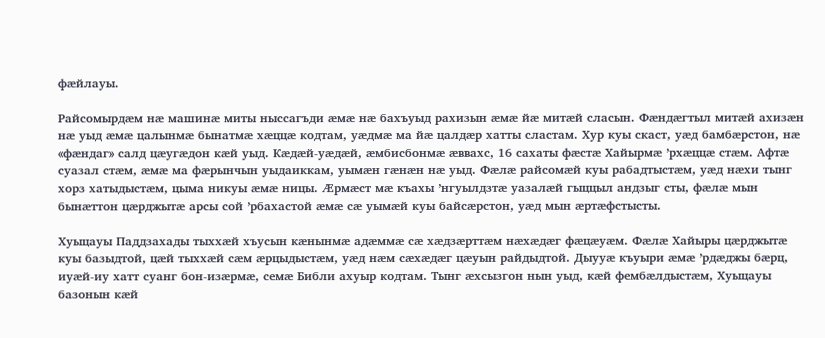фӕйлауы.

Райсомырдӕм нӕ машинӕ миты ныссагъди ӕмӕ нӕ бахъуыд рахизын ӕмӕ йӕ митӕй сласын. Фӕндӕгтыл митӕй ахизӕн нӕ уыд ӕмӕ цалынмӕ бынатмӕ хӕццӕ кодтам, уӕдмӕ ма йӕ цалдӕр хатты сластам. Хур куы скаст, уӕд бамбӕрстон, нӕ «фӕндаг» салд цӕугӕдон кӕй уыд. Кӕдӕй-уӕдӕй, ӕмбисбонмӕ ӕввахс, 16 сахаты фӕстӕ Хайырмӕ ’рхӕццӕ стӕм. Афтӕ суазал стӕм, ӕмӕ ма фӕрынчын уыдаиккам, уымӕн гӕнӕн нӕ уыд. Фӕлӕ райсомӕй куы рабадтыстӕм, уӕд нӕхи тынг хорз хатыдыстӕм, цыма никуы ӕмӕ ницы. Ӕрмӕст мӕ къахы ’нгуылдзтӕ уазалӕй гыццыл андзыг сты, фӕлӕ мын бынӕттон цӕрджытӕ арсы сой ’рбахастой ӕмӕ сӕ уымӕй куы байсӕрстон, уӕд мын ӕртӕфстысты.

Хуыцауы Паддзахады тыххӕй хъусын кӕнынмӕ адӕммӕ сӕ хӕдзӕрттӕм нӕхӕдӕг фӕцӕуӕм. Фӕлӕ Хайыры цӕрджытӕ куы базыдтой, цӕй тыххӕй сӕм ӕрцыдыстӕм, уӕд нӕм сӕхӕдӕг цӕуын райдыдтой. Дыууӕ къуыри ӕмӕ ’рдӕджы бӕрц, иуӕй-иу хатт суанг бон-изӕрмӕ, семӕ Библи ахуыр кодтам. Тынг ӕхсызгон нын уыд, кӕй фембӕлдыстӕм, Хуыцауы базонын кӕй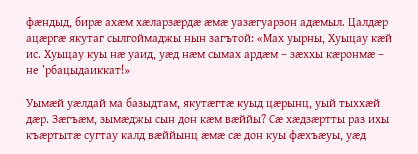фӕндыд, бирӕ ахӕм хӕларзӕрдӕ ӕмӕ уазӕгуарзон адӕмыл. Цалдӕр ацӕргӕ якутаг сылгоймаджы нын загътой: «Мах уырны, Хуыцау кӕй ис. Хуыцау куы нӕ уаид, уӕд нӕм сымах ардӕм – зӕххы кӕронмӕ – не ’рбацыдаиккат!»

Уымӕй уӕлдай ма базыдтам, якутӕгтӕ куыд цӕрынц, уый тыххӕй дӕр. Зӕгъӕм, зымӕджы сын дон кӕм вӕййы? Сӕ хӕдзӕртты раз ихы къӕртытӕ сугтау калд вӕййынц ӕмӕ сӕ дон куы фӕхъӕуы, уӕд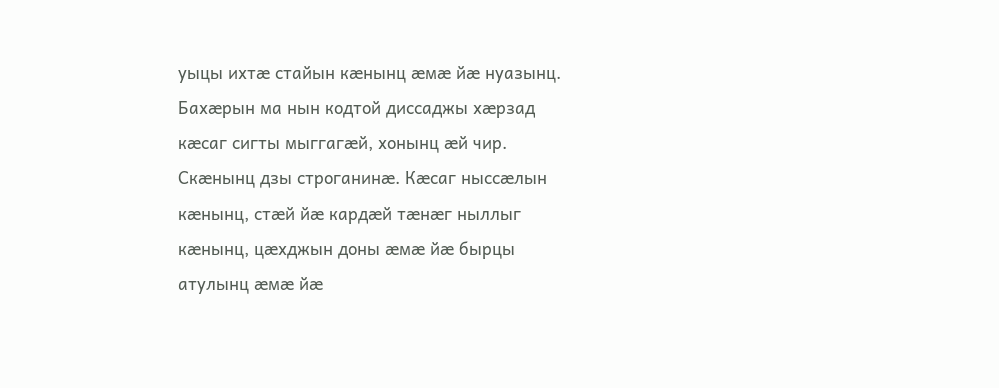уыцы ихтӕ стайын кӕнынц ӕмӕ йӕ нуазынц. Бахӕрын ма нын кодтой диссаджы хӕрзад кӕсаг сигты мыггагӕй, хонынц ӕй чир. Скӕнынц дзы строганинӕ. Кӕсаг ныссӕлын кӕнынц, стӕй йӕ кардӕй тӕнӕг ныллыг кӕнынц, цӕхджын доны ӕмӕ йӕ бырцы атулынц ӕмӕ йӕ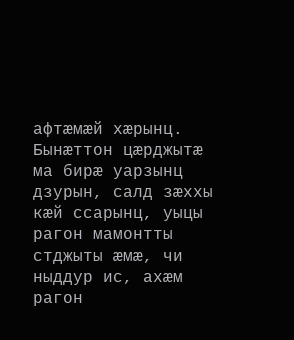афтӕмӕй хӕрынц. Бынӕттон цӕрджытӕ ма бирӕ уарзынц дзурын, салд зӕххы кӕй ссарынц, уыцы рагон мамонтты стджыты ӕмӕ, чи ныддур ис, ахӕм рагон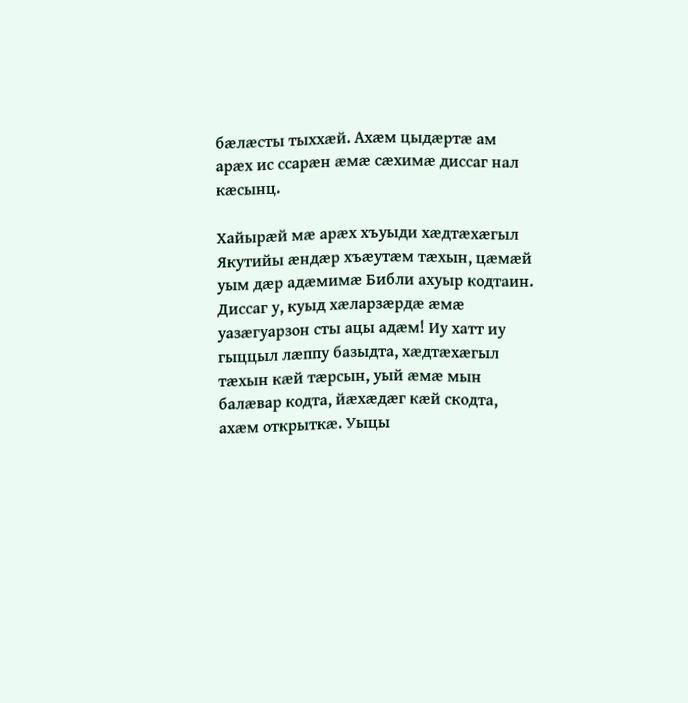бӕлӕсты тыххӕй. Ахӕм цыдӕртӕ ам арӕх ис ссарӕн ӕмӕ сӕхимӕ диссаг нал кӕсынц.

Хайырӕй мӕ арӕх хъуыди хӕдтӕхӕгыл Якутийы ӕндӕр хъӕутӕм тӕхын, цӕмӕй уым дӕр адӕмимӕ Библи ахуыр кодтаин. Диссаг у, куыд хӕларзӕрдӕ ӕмӕ уазӕгуарзон сты ацы адӕм! Иу хатт иу гыццыл лӕппу базыдта, хӕдтӕхӕгыл тӕхын кӕй тӕрсын, уый ӕмӕ мын балӕвар кодта, йӕхӕдӕг кӕй скодта, ахӕм открыткӕ. Уыцы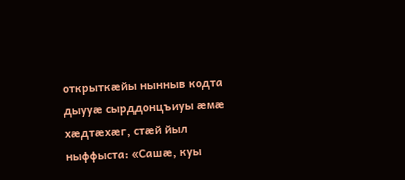открыткӕйы нынныв кодта дыууӕ сырддонцъиуы ӕмӕ хӕдтӕхӕг, стӕй йыл ныффыста: «Сашӕ, куы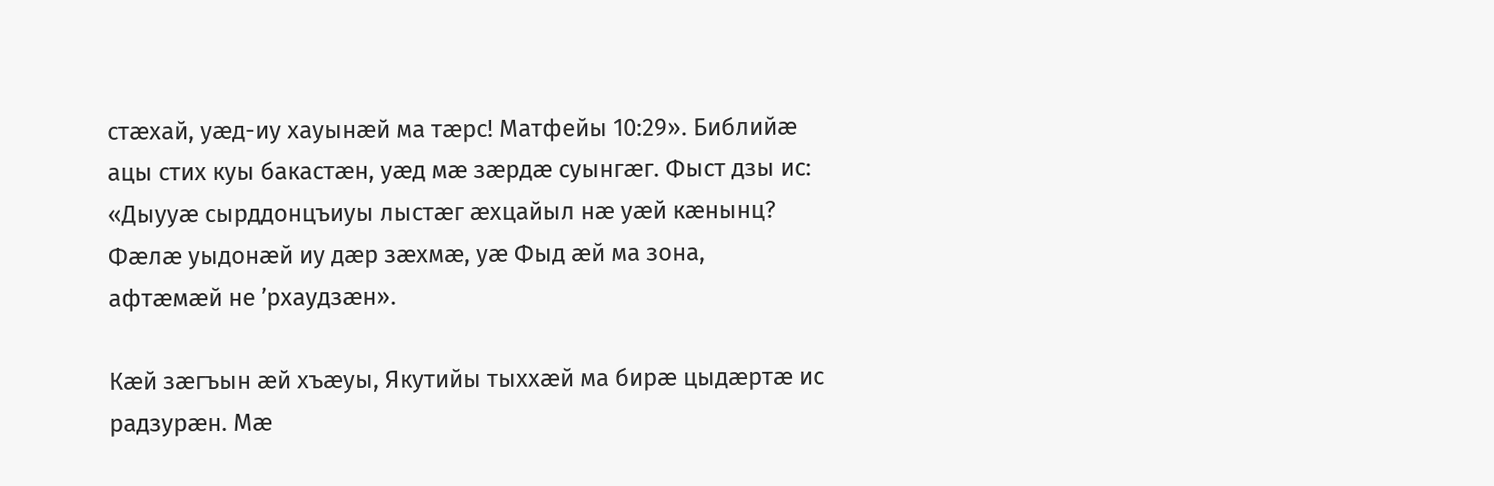стӕхай, уӕд-иу хауынӕй ма тӕрс! Матфейы 10:29». Библийӕ ацы стих куы бакастӕн, уӕд мӕ зӕрдӕ суынгӕг. Фыст дзы ис: «Дыууӕ сырддонцъиуы лыстӕг ӕхцайыл нӕ уӕй кӕнынц? Фӕлӕ уыдонӕй иу дӕр зӕхмӕ, уӕ Фыд ӕй ма зона, афтӕмӕй не ’рхаудзӕн».

Кӕй зӕгъын ӕй хъӕуы, Якутийы тыххӕй ма бирӕ цыдӕртӕ ис радзурӕн. Мӕ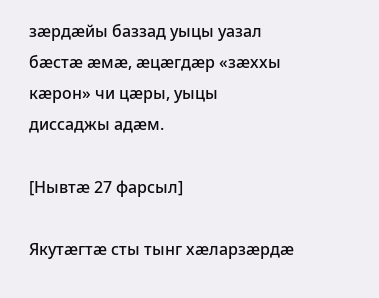зӕрдӕйы баззад уыцы уазал бӕстӕ ӕмӕ, ӕцӕгдӕр «зӕххы кӕрон» чи цӕры, уыцы диссаджы адӕм.

[Нывтӕ 27 фарсыл]

Якутӕгтӕ сты тынг хӕларзӕрдӕ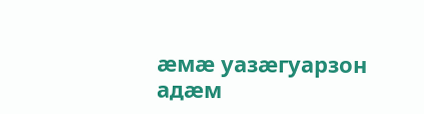ӕмӕ уазӕгуарзон адӕм